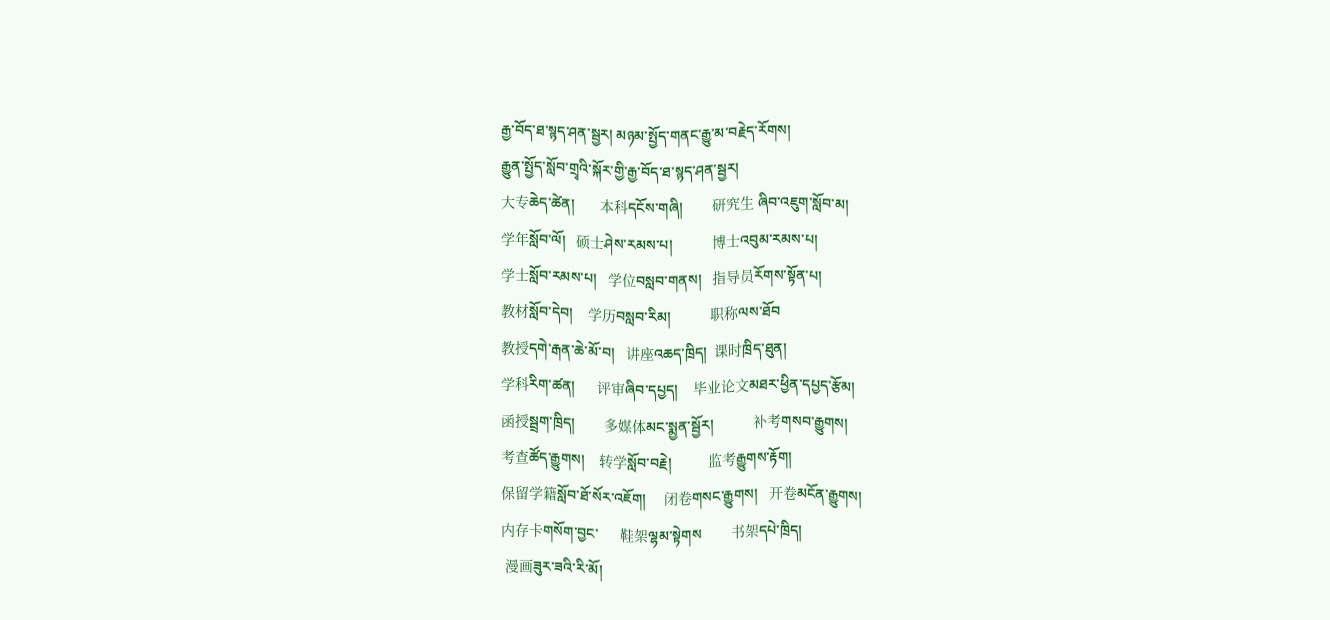རྒྱ་བོད་ཐ་སྙད་ཤན་སྦྱར། མཉམ་སྤྱོད་གནང་རྒྱུ་མ་བརྗེད་རོགས།
རྒྱུན་སྤྱོད་སློབ་གྲྭའི་སྐོར་གྱི་རྒྱ་བོད་ཐ་སྙད་ཤན་སྦྱར།
大专ཆེད་ཚེན།       本科དངོས་གཞི།        研究生 ཞིབ་འཇུག་སློབ་མ།
学年སློབ་ལོ།   硕士ཤེས་རམས་པ།           博士འབུམ་རམས་པ།
学士སློབ་རམས་པ།   学位བསླབ་གནས།   指导员རོགས་སྟོན་པ།
教材སློབ་དེབ།    学历བསླབ་རིམ།           职称ལས་ཐོབ
教授དགེ་རྒན་ཆེ་མོ་བ།   讲座འཆད་ཁྲིད།  课时ཁྲིད་ཐུན།
学科རིག་ཚན།      评审ཞིབ་དཔྱད།    毕业论文མཐར་ཕྱིན་དཔྱད་རྩོམ།
函授སྦྲག་ཁྲིད།        多媒体མང་སྨྱན་སྦྱོར།           补考གསབ་རྒྱུགས།
考查ཚོད་རྒྱུགས།    转学སློབ་བརྗེ།          监考རྒྱུགས་རྟོག།
保留学籍སློབ་ཐོ་སོར་འཇོག།     闭卷གསང་རྒྱུགས།   开卷མངོན་རྒྱུགས།
内存卡གསོག་བྱང་      鞋架ལྷམ་སྟེགས        书架དཔེ་ཁྲིད།
 漫画ཟུར་ཟའི་རི་མོ།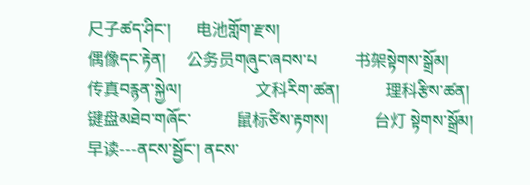尺子ཚད་ཤིང་།      电池གློག་རྫས།
偶像དང་རྟེན།     公务员གཞུང་ཞབས་པ         书架སྟེགས་སྒྲོམ།
传真བརྙན་སྐྱེལ།                  文科རིག་ཚན།           理科རྩིས་ཚན།
键盘མཐེབ་གཞོང་           鼠标ཙིས་རྟགས།           台灯 སྟེགས་སྒྲོམ།
早读---ནངས་སྦྱོང་། ནངས་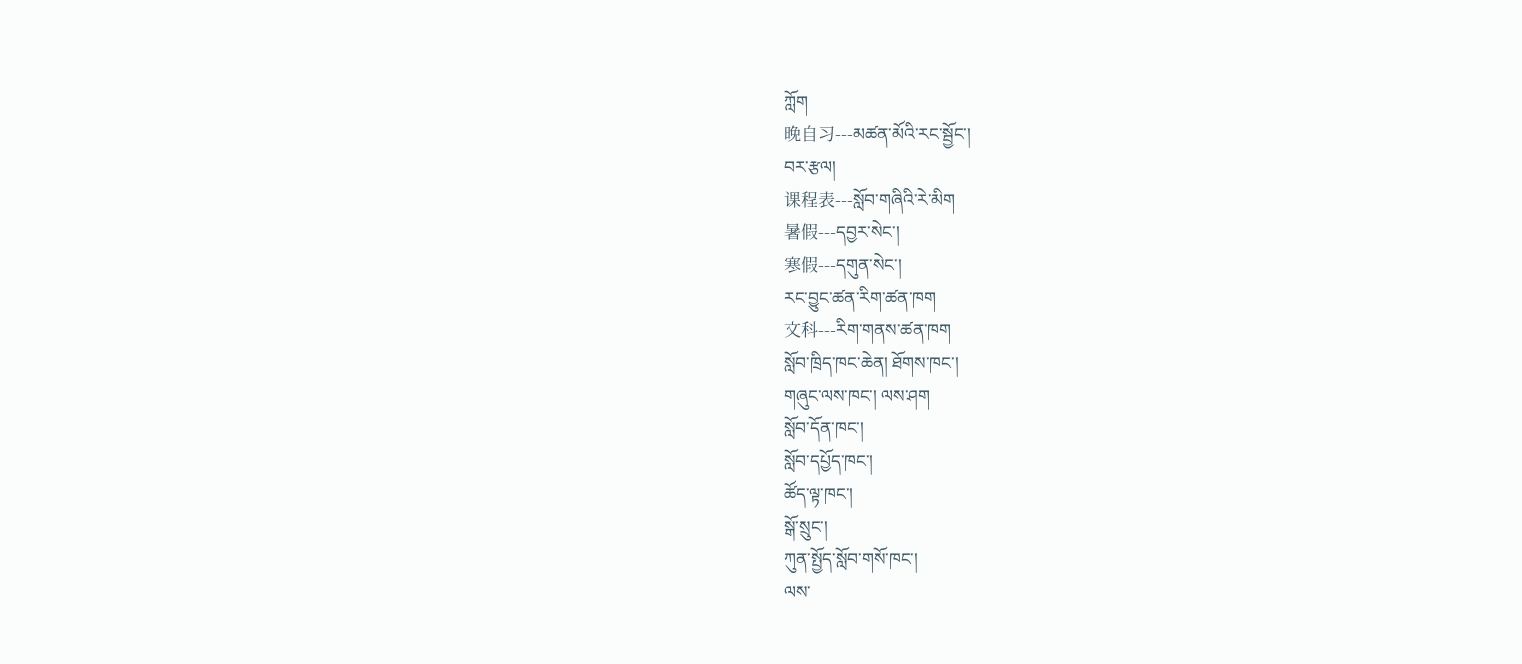ཀློག
晚自习---མཚན་མོའི་རང་སྦྱོང་།
བར་རྩལ།
课程表---སློབ་གཞིའི་རེ་མིག
暑假---དབྱར་སེང་།
寒假---དགུན་སེང་།
རང་བྱུང་ཚན་རིག་ཚན་ཁག
文科---རིག་གནས་ཚན་ཁག
སློབ་ཁྲིད་ཁང་ཆེན། ཐོགས་ཁང་།
གཞུང་ལས་ཁང་། ལས་ཤག
སློབ་དོན་ཁང་།
སློབ་དཔྱོད་ཁང་།
ཚོད་ལྟ་ཁང་།
སྒོ་སྲུང་།
ཀུན་སྤྱོད་སློབ་གསོ་ཁང་།
ལས་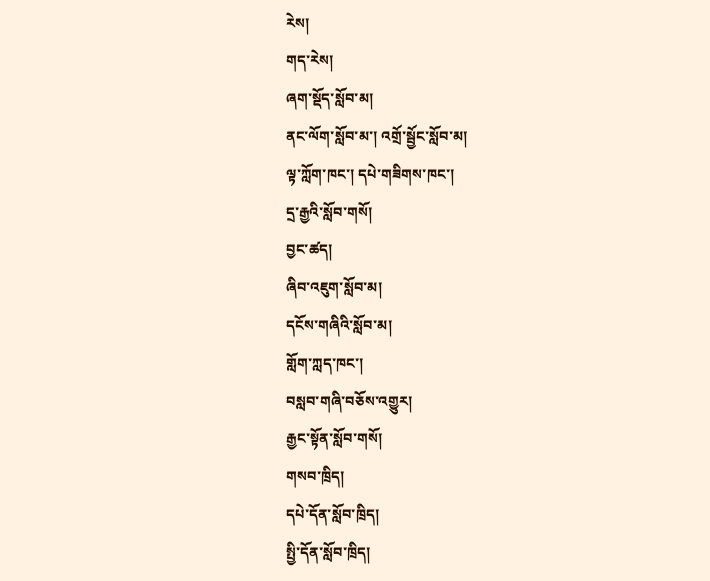རེས།
གད་རེས།
ཞག་སྡོད་སློབ་མ།
ནང་ལོག་སློབ་མ་། འགྲོ་སྦྱོང་སློབ་མ།
ལྟ་ཀློག་ཁང་། དཔེ་གཟིགས་ཁང་།
དྲ་རྒྱའི་སློབ་གསོ།
བྱང་ཚད།
ཞིབ་འཇུག་སློབ་མ།
དངོས་གཞིའི་སློབ་མ།
གློག་ཀླད་ཁང་།
བསླབ་གཞི་བཅོས་འགྱུར།
རྒྱང་སྟོན་སློབ་གསོ།
གསབ་ཁྲིད།
དཔེ་དོན་སློབ་ཁྲིད།
སྤྱི་དོན་སློབ་ཁྲིད།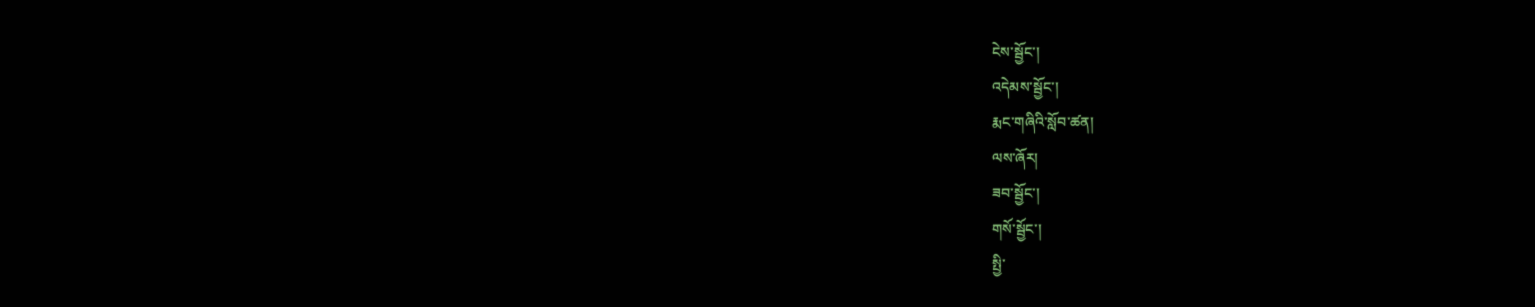ངེས་སྦྱོང་།
འདེམས་སྦྱོང་།
རྨང་གཞིའི་སློབ་ཚན།
ལས་ཞོར།
ཟབ་སྦྱོང་།
གསོ་སྦྱོང་།
སྤྱི་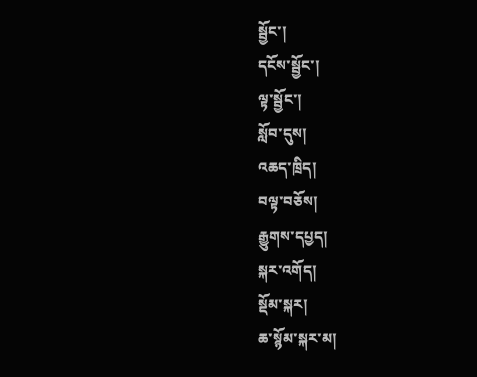སྦྱོང་།
དངོས་སྦྱོང་།
ལྟ་སྦྱོང་།
སློབ་དུས།
འཆད་ཁྲིད།
བལྟ་བཅོས།
རྒྱུགས་དཔྱད།
སྐར་འགོད།
སྡོམ་སྐར།
ཆ་སྙོམ་སྐར་མ།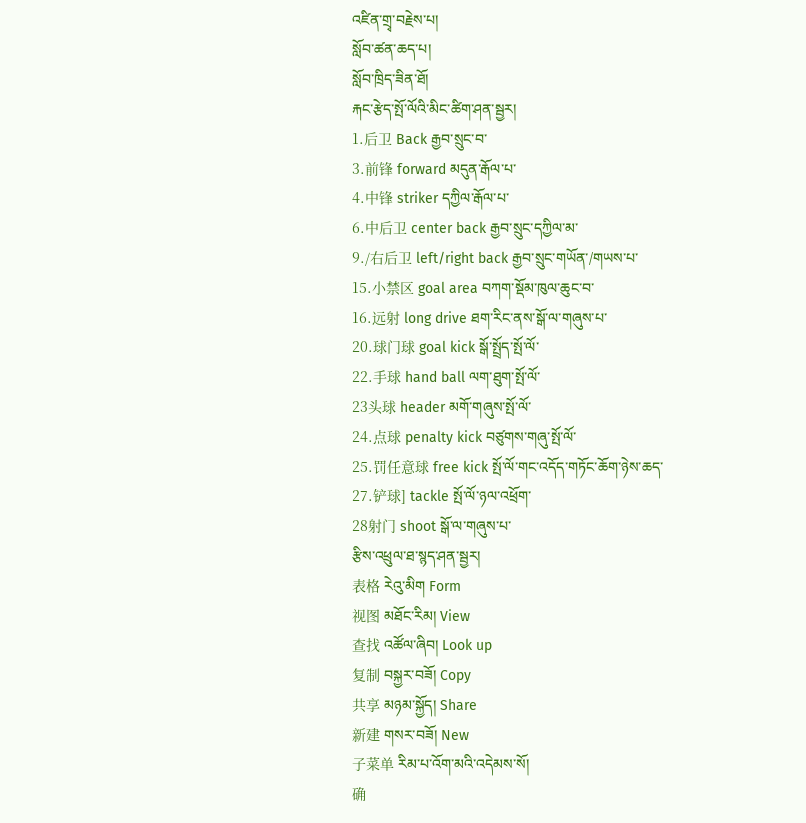འཛིན་གྲྭ་བརྗེས་པ།
སློབ་ཚན་ཆད་པ།
སློབ་ཁྲིད་ཟིན་ཐོ།
རྐང་རྩེད་སྤོ་ལོའི་མིང་ཚིག་ཤན་སྦྱར།
1.后卫 Back རྒྱབ་སྲུང་བ་
3.前锋 forward མདུན་རྒོལ་པ་
4.中锋 striker དཀྱིལ་རྒོལ་པ་
6.中后卫 center back རྒྱབ་སྲུང་དཀྱིལ་མ་
9./右后卫 left/right back རྒྱབ་སྲུང་གཡོན་/གཡས་པ་
15.小禁区 goal area བཀག་སྡོམ་ཁུལ་ཆུང་བ་
16.远射 long drive ཐག་རིང་ནས་སྒོ་ལ་གཞུས་པ་
20.球门球 goal kick སྒོ་སྤྲོད་སྤོ་ལོ་
22.手球 hand ball ལག་ཐུག་སྤོ་ལོ་
23头球 header མགོ་གཞུས་སྤོ་ལོ་
24.点球 penalty kick བཙུགས་གཞུ་སྤོ་ལོ་
25.罚任意球 free kick སྤོ་ལོ་གང་འདོད་གཏོང་ཆོག་ཉེས་ཆད་
27.铲球] tackle སྤོ་ལོ་ཉལ་འཕྲོག་
28射门 shoot སྒོ་ལ་གཞུས་པ་
རྩིས་འཕྲུལ་ཐ་སྙད་ཤན་སྦྱར།
表格 རེའུ་མིག Form
视图 མཐོང་རིམ། View
查找 འཚོལ་ཞིབ། Look up
复制 བསྐྱར་བཟོ། Copy
共享 མཉམ་སྐྱོད། Share
新建 གསར་བཟོ། New
子菜单 རིམ་པ་འོག་མའི་འདེམས་སོ།
确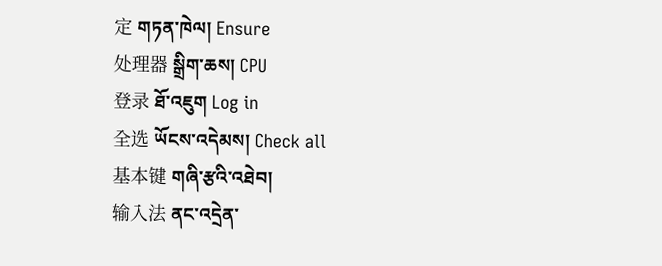定 གཏན་ཁེལ། Ensure
处理器 སྒྲིག་ཆས། CPU
登录 ཐོ་འཇུག Log in
全选 ཡོངས་འདེམས། Check all
基本键 གཞི་རྩའི་འཐེབ།
输入法 ནང་འདྲེན་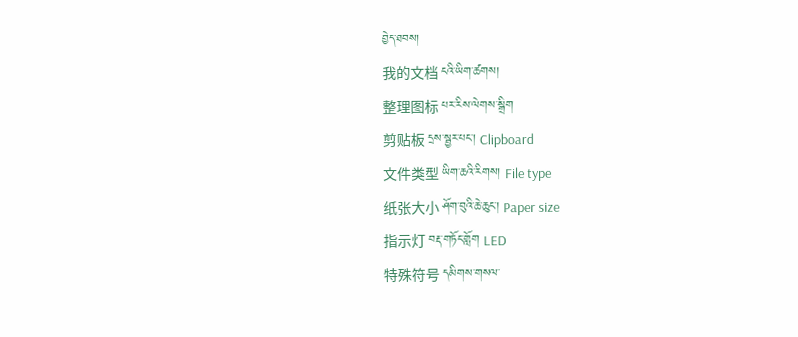བྱེད་ཐབས།
我的文档 ངའི་ཡིག་ཚགས།
整理图标 པར་རིས་ལེགས་སྒྲིག
剪贴板 དྲས་སྦྱར་པང་། Clipboard
文件类型 ཡིག་ཆའི་རིགས། File type
纸张大小 ཤོག་བུའི་ཆེ་ཆུང་། Paper size
指示灯 བརྡ་གཏོང་གློག LED
特殊符号 དམིགས་གསལ་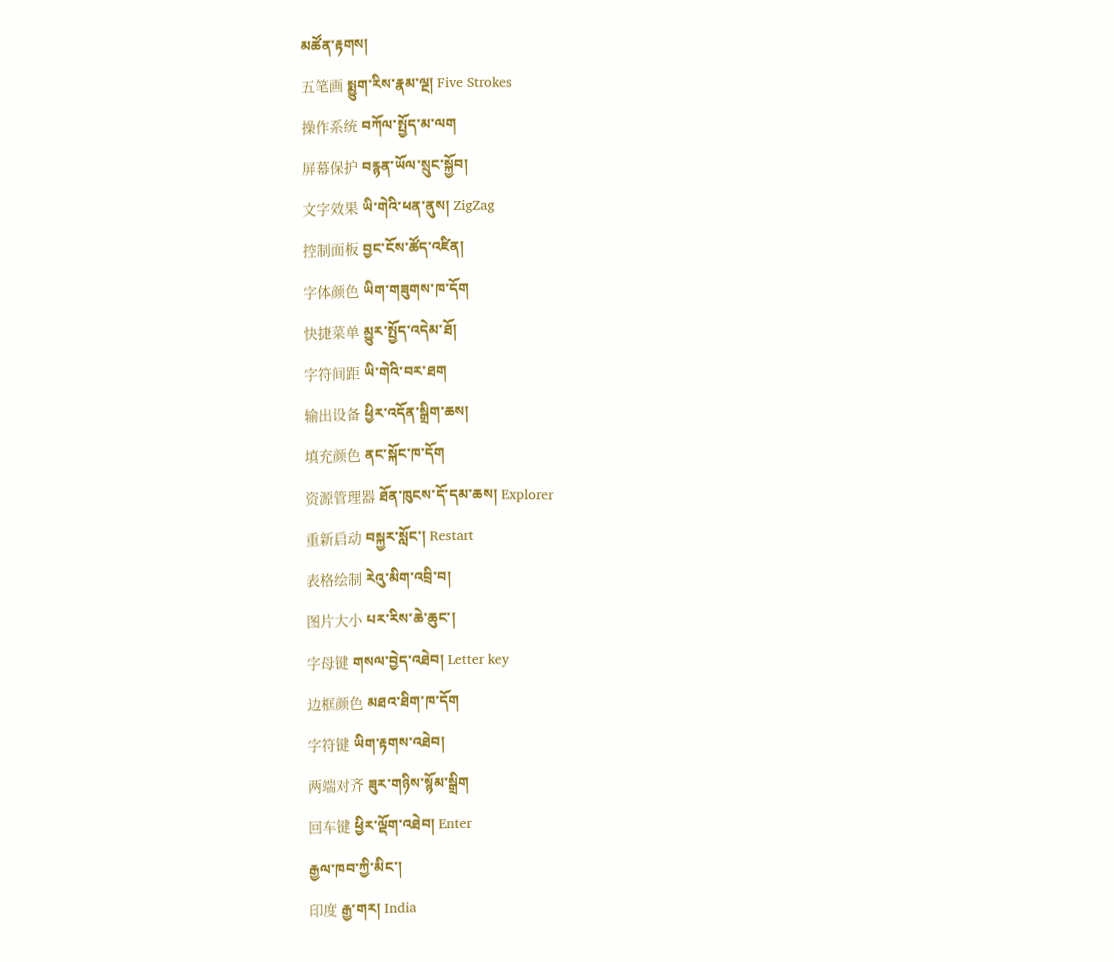མཚོན་རྟགས།
五笔画 སྨྱུག་རིས་རྣམ་ལྔ། Five Strokes
操作系统 བཀོལ་སྤྱོད་མ་ལག
屏幕保护 བརྙན་ཡོལ་སྲུང་སྐྱོབ།
文字效果 ཡི་གེའི་ཕན་ནུས། ZigZag
控制面板 བྱང་ངོས་ཚོད་འཛིན།
字体颜色 ཡིག་གཟུགས་ཁ་དོག
快捷菜单 མྱུར་སྤྱོད་འདེམ་ཐོ།
字符间距 ཡི་གེའི་བར་ཐག
输出设备 ཕྱིར་འདོན་སྒྲིག་ཆས།
填充颜色 ནང་སྐོང་ཁ་དོག
资源管理器 ཐོན་ཁུངས་དོ་དམ་ཆས། Explorer
重新启动 བསྐྱར་སློང་། Restart
表格绘制 རེའུ་མིག་འབྲི་བ།
图片大小 པར་རིས་ཆེ་ཆུང་།
字母键 གསལ་བྱེད་འཐེབ། Letter key
边框颜色 མཐའ་ཐིག་ཁ་དོག
字符键 ཡིག་རྟགས་འཐེབ།
两端对齐 ཟུར་གཉིས་སྙོམ་སྒྲིག
回车键 ཕྱིར་ལྡོག་འཐེབ། Enter
རྒྱལ་ཁབ་ཀྱི་མིང་།
印度 རྒྱ་གར། India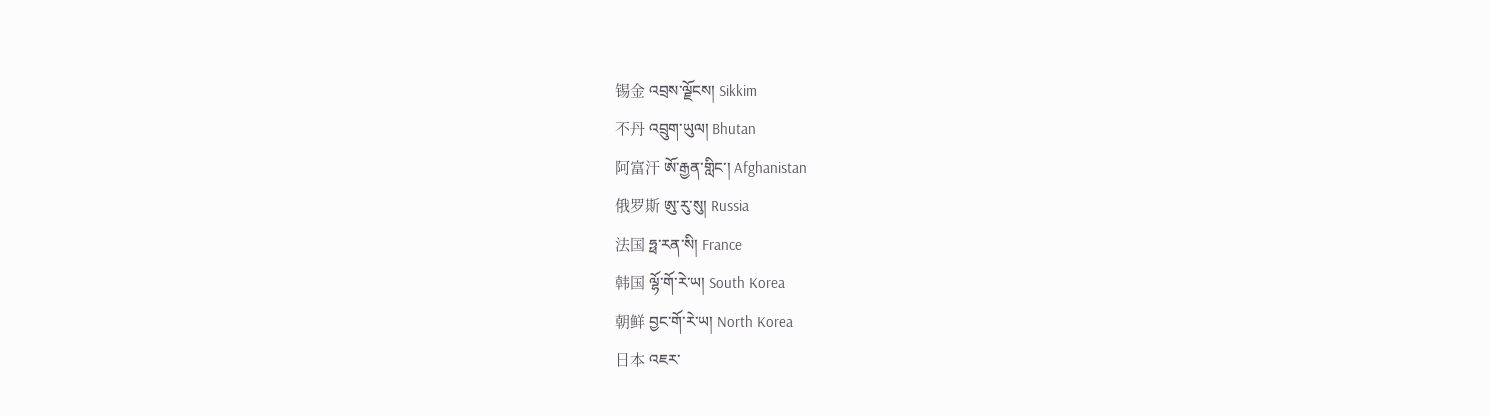锡金 འབྲས་ལྗོངས། Sikkim
不丹 འབྲུག་ཡུལ། Bhutan
阿富汗 ཨོ་རྒྱན་གླིང་། Afghanistan
俄罗斯 ཨུ་རུ་སུ། Russia
法国 ཧྥ་རན་སི། France
韩国 ལྷོ་གོ་རེ་ཡ། South Korea
朝鲜 བྱང་གོ་རེ་ཡ། North Korea
日本 འཇར་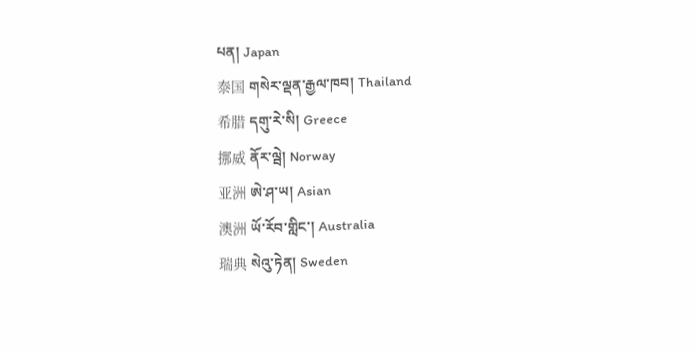པན། Japan
泰国 གསེར་ལྡན་རྒྱལ་ཁབ། Thailand
希腊 དགུ་རེ་སི། Greece
挪威 ནོར་ལྦེ། Norway
亚洲 ཨེ་ཤ་ཡ། Asian
澳洲 ཡོ་རོབ་གླིང་། Australia
瑞典 སེའུ་ཏེན། Sweden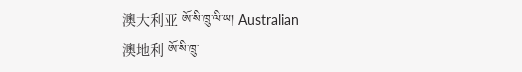澳大利亚 ཨོ་སི་ཁྲུ་ལི་ཡ། Australian
澳地利 ཨོ་སི་ཁྲུ་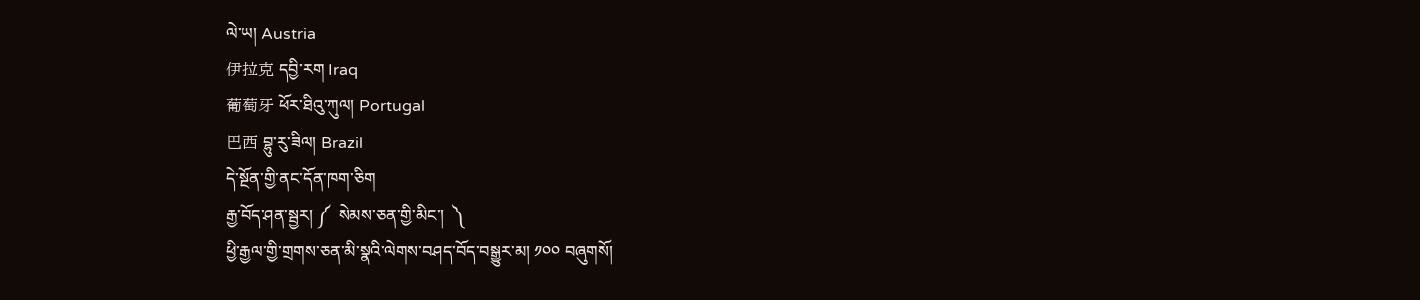ལེ་ཡ། Austria
伊拉克 དབྱི་རག Iraq
葡萄牙 ཕོར་ཐིའུ་ཀུལ། Portugal
巴西 བྷུ་རུ་ཟིལ། Brazil
དེ་སྔོན་གྱི་ནང་དོན་ཁག་ཅིག
རྒྱ་བོད་ཤན་སྦྱར། ༼  སེམས་ཅན་གྱི་མིང་།  ༽
ཕྱི་རྒྱལ་གྱི་གྲགས་ཅན་མི་སྣའི་ལེགས་བཤད་བོད་བསྒྱུར་མ། ༡༠༠ བཞུགསོ།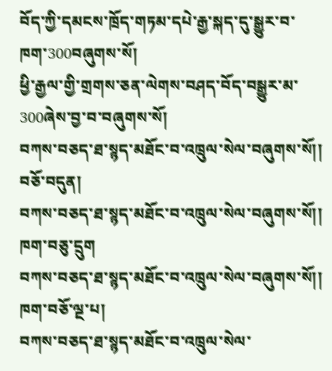བོད་ཀྱི་དམངས་ཁྲོད་གཏམ་དཔེ་རྒྱ་སྐད་དུ་སྒྱུར་བ་ཁག་300བཞུགས་སོ།
ཕྱི་རྒྱལ་གྱི་གྲགས་ཅན་ལེགས་བཤད་བོད་བསྒྱུར་མ་300ཞེས་བྱ་བ་བཞུགས་སོ།
བཀས་བཅད་ཐ་སྙད་མཐོང་བ་འཁྲུལ་སེལ་བཞུགས་སོ།། བཅོ་བདུན།
བཀས་བཅད་ཐ་སྙད་མཐོང་བ་འཁྲུལ་སེལ་བཞུགས་སོ།། ཁག་བཅུ་དྲུག
བཀས་བཅད་ཐ་སྙད་མཐོང་བ་འཁྲུལ་སེལ་བཞུགས་སོ།། ཁག་བཅོ་ལྔ་པ།
བཀས་བཅད་ཐ་སྙད་མཐོང་བ་འཁྲུལ་སེལ་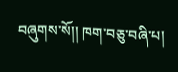བཞུགས་སོ།། ཁག་བཅུ་བཞི་པ།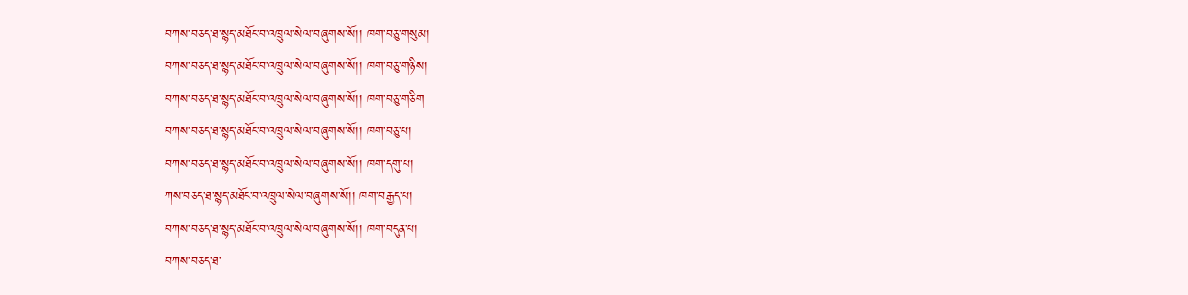བཀས་བཅད་ཐ་སྙད་མཐོང་བ་འཁྲུལ་སེལ་བཞུགས་སོ།། ཁག་བཅུ་གསུམ།
བཀས་བཅད་ཐ་སྙད་མཐོང་བ་འཁྲུལ་སེལ་བཞུགས་སོ།། ཁག་བཅུ་གཉིས།
བཀས་བཅད་ཐ་སྙད་མཐོང་བ་འཁྲུལ་སེལ་བཞུགས་སོ།། ཁག་བཅུ་གཅིག
བཀས་བཅད་ཐ་སྙད་མཐོང་བ་འཁྲུལ་སེལ་བཞུགས་སོ།། ཁག་བཅུ་པ།
བཀས་བཅད་ཐ་སྙད་མཐོང་བ་འཁྲུལ་སེལ་བཞུགས་སོ།། ཁག་དགུ་པ།
ཀས་བཅད་ཐ་སྙད་མཐོང་བ་འཁྲུལ་སེལ་བཞུགས་སོ།། ཁག་བརྒྱད་པ།
བཀས་བཅད་ཐ་སྙད་མཐོང་བ་འཁྲུལ་སེལ་བཞུགས་སོ།། ཁག་བདུན་པ།
བཀས་བཅད་ཐ་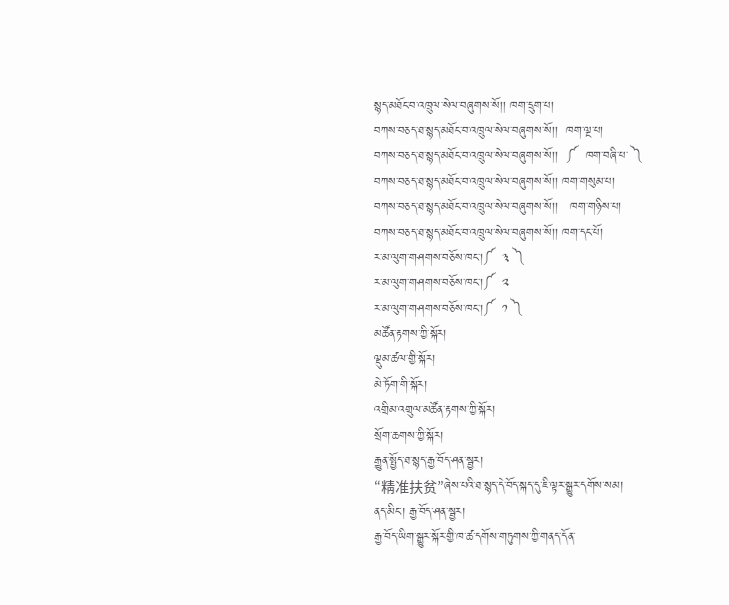སྙད་མཐོང་བ་འཁྲུལ་སེལ་བཞུགས་སོ།། ཁག་དྲུག་པ།
བཀས་བཅད་ཐ་སྙད་མཐོང་བ་འཁྲུལ་སེལ་བཞུགས་སོ།།  ཁག་ལྔ་པ།
བཀས་བཅད་ཐ་སྙད་མཐོང་བ་འཁྲུལ་སེལ་བཞུགས་སོ།།  ༼  ཁག་བཞི་པ་ ༽
བཀས་བཅད་ཐ་སྙད་མཐོང་བ་འཁྲུལ་སེལ་བཞུགས་སོ།། ཁག་གསུམ་པ།
བཀས་བཅད་ཐ་སྙད་མཐོང་བ་འཁྲུལ་སེལ་བཞུགས་སོ།།   ཁག་གཉིས་པ།
བཀས་བཅད་ཐ་སྙད་མཐོང་བ་འཁྲུལ་སེལ་བཞུགས་སོ།། ཁག་དང་པོ།
ར་མ་ལུག་གཤགས་བཅོས་ཁང་།༼  ༣ ༽
ར་མ་ལུག་གཤགས་བཅོས་ཁང་།༼  ༢
ར་མ་ལུག་གཤགས་བཅོས་ཁང་།༼  ༡ ༽
མཚོན་རྟགས་ཀྱི་སྐོར།
ལྡུམ་ཚལ་གྱི་སྐོར།
མེ་ཏོག་གི་སྐོར།
འགྲིམ་འགྲུལ་མཚོན་རྟགས་ཀྱི་སྐོར།
སྲོག་ཆགས་ཀྱི་སྐོར།
རྒྱུན་སྤྱོད་ཐ་སྙད་རྒྱ་བོད་ཤན་སྦྱར།
“精准扶贫”ཞེས་པའི་ཐ་སྙད་དེ་བོད་སྐད་དུ་ཇི་ལྟར་སྒྱུར་དགོས་སམ།
ནད་མིང་། རྒྱ་བོད་ཤན་སྦྱར།
རྒྱ་བོད་ཡིག་སྒྱུར་སྐོར་གྱི་ཁ་ཚ་དགོས་གཏུགས་ཀྱི་གནད་དོན་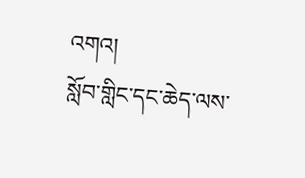འགའ།
སློབ་གླིང་དང་ཆེད་ལས་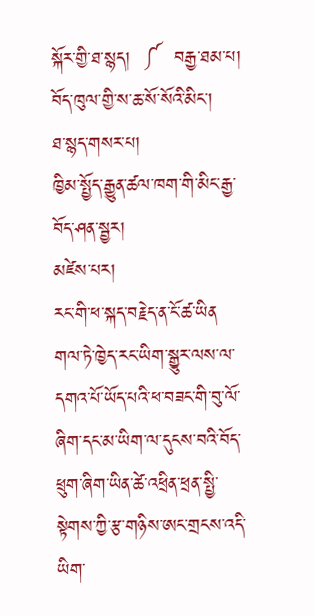སྐོར་གྱི་ཐ་སྙད།  ༼  བརྒྱ་ཐམ་པ།
བོད་ཁུལ་གྱི་ས་ཆ་སོ་སོའི་མིང་།
ཐ་སྙད་གསར་པ།
ཁྱིམ་སྤྱོད་རྒྱུན་ཚལ་ཁག་གི་མིང་རྒྱ་བོད་ཤན་སྦྱར།
མཛེས་པར།
རང་གི་ཕ་སྐད་བརྗེད་ན་ངོ་ཚ་ཡིན
གལ་ཏེ་ཁྱེད་རང་ཡིག་སྒྱུར་ལས་ལ་དགའ་པོ་ཡོད་པའི་ཕ་བཟང་གི་བུ་ལོ་ཞིག་དང་མ་ཡིག་ལ་དུངས་བའི་བོད་ཕྲུག་ཞིག་ཡིན་ཚེ་འཕྲིན་ཕྲན་སྤྱི་སྟེགས་ཀྱི་རྩ་གཉིས་ཨང་གྲངས་འདི་ཡིག་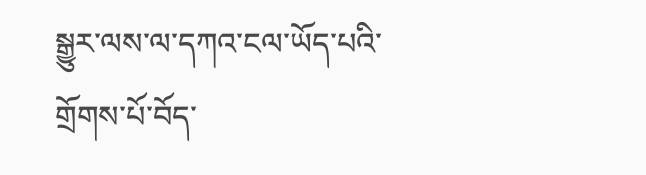སྒྱུར་ལས་ལ་དཀའ་ངལ་ཡོད་པའི་གྲོགས་པོ་བོད་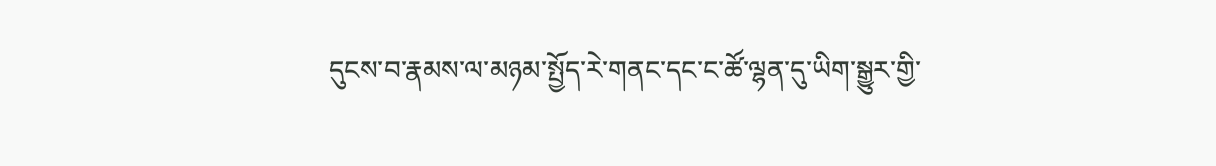དུངས་བ་རྣམས་ལ་མཉམ་སྤྱོད་རེ་གནང་དང་ང་ཚོ་ལྷན་དུ་ཡིག་སྒྱུར་གྱི་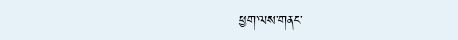ཕྱག་ལས་གནང་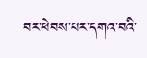བར་ཕེབས་པར་དགའ་བའི་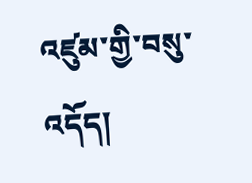འཛུམ་གྱི་བསུ་འདོད།